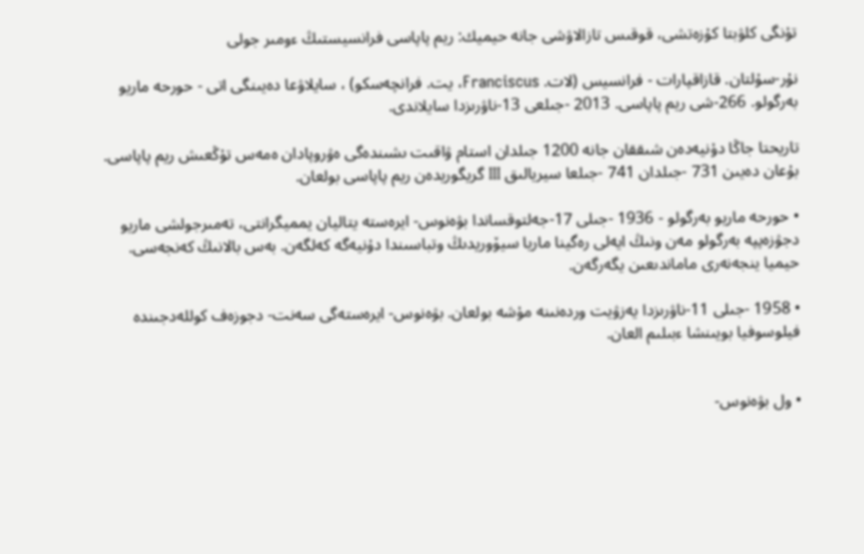تۇنگى كلۋبتا كۇزەتشى، قوقىس تازالاۋشى جانە حيميك: ريم پاپاسى فرانسيستىڭ ءومىر جولى

نۇر-سۇلتان. قازاقپارات - فرانسيس (لات. Franciscus، يت. فرانچەسكو) ، سايلاۋعا دەيىنگى اتى - حورحە ماريو بەرگولو. 266-شى ريم پاپاسى. 2013 -جىلعى 13-ناۋرىزدا سايلاندى.

تاريحتا جاڭا دۇنيەدەن شىققان جانە 1200 جىلدان استام ۋاقىت ىشىندەگى ەۋروپادان ەمەس تۇڭعىش ريم پاپاسى. بۇعان دەيىن 731 -جىلدان 741 -جىلعا سيريالىق III گريگوريدەن ريم پاپاسى بولعان.

• حورحە ماريو بەرگولو - 1936 -جىلى 17-جەلتوقساندا بۋەنوس- ايرەستە يتاليان يمميگرانتى، تەمىرجولشى ماريو دجۋزەپپە بەرگولو مەن ونىڭ ايەلى رەگينا ماريا سيۆوريدىڭ وتباسىندا دۇنيەگە كەلگەن. بەس بالانىڭ كەنجەسى. حيميا ينجەنەرى ماماندىعىن يگەرگەن.

• 1958 -جىلى 11-ناۋرىزدا يەزۋيت وردەنىنە مۇشە بولعان. بۋەنوس- ايرەستەگى سەنت- دجوزەف كوللەدجىندە فيلوسوفيا بويىنشا ءبىلىم العان.


• ول بۋەنوس-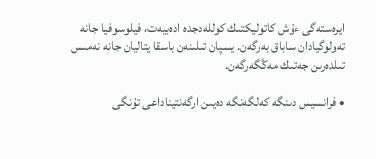ايرەستەگى ءۇش كاتوليكتىك كوللەدجدە ادەبيەت، فيلوسوفيا جانە تەولوگيادان ساباق بەرگەن. يسپان تىلىنەن باسقا يتاليان جانە نەمىس تىلدەرىن جەتىك مەڭگەرگەن.

• فرانسيس دىنگە كەلگەنگە دەيىن ارگەنتيناداعى تۇنگى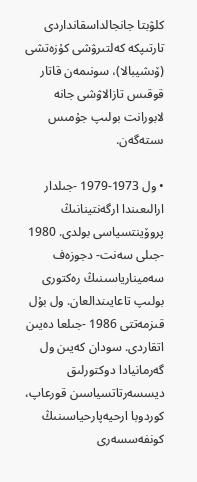كلۋبتا جانجالداسقانداردى تارتىپكە كەلتىرۋشى كۇزەتشى (ۆىشيبالا)، سونىمەن قاتار قوقىس تازالاۋشى جانە لابورانت بولىپ جۇمىس ىستەگەن.

• ول 1973-1979 -جىلدار ارالىعىندا ارگەنتينانىڭ پروۆينتسياسى بولدى. 1980 -جىلى سەنت- دجوزەف سەمينارياسىنىڭ رەكتورى بولىپ تاعايىندالعان. ول بۇل قىزمەتتى 1986 -جىلعا دەيىن اتقاردى. سودان كەيىن ول گەرمانيادا دوكتورلىق ديسسەرتاتسياسىن قورعاپ، كوردوبا ارحيەپارحياسىنىڭ كونفەسسەرى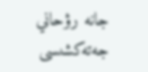جانە رۋحاني جەتەكشىسى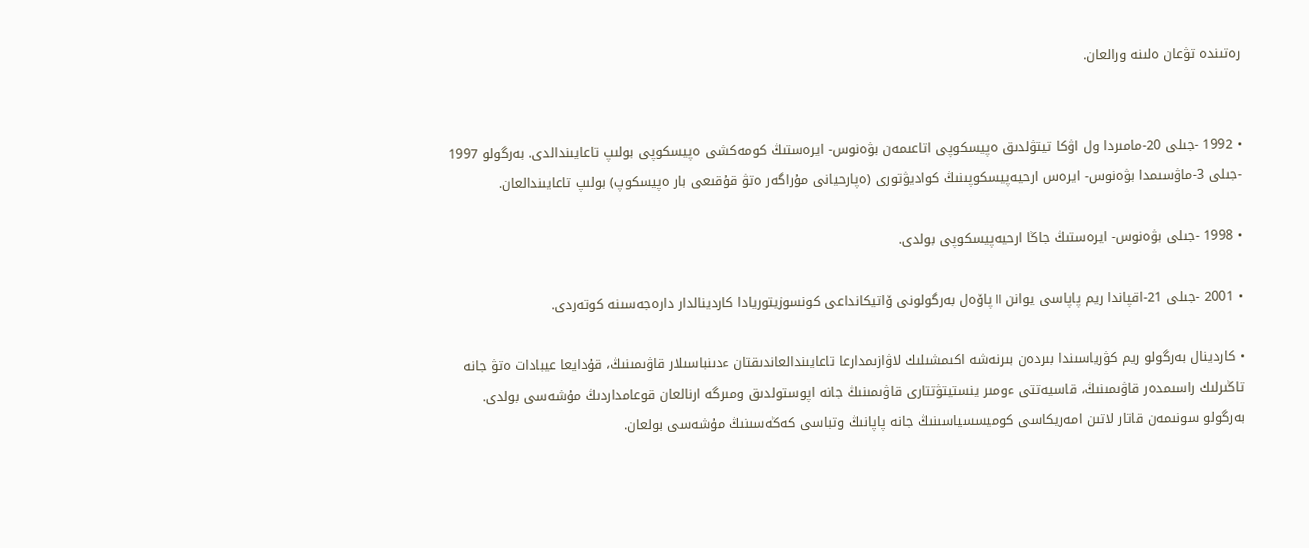رەتىندە تۋعان ەلىنە ورالعان.


• 1992 -جىلى 20-مامىردا ول اۋكا تيتۋلدىق ەپيسكوپى اتاعىمەن بۋەنوس- ايرەستىڭ كومەكشى ەپيسكوپى بولىپ تاعايىندالدى. بەرگولو 1997 -جىلى 3-ماۋسىمدا بۋەنوس- ايرەس ارحيەپيسكوپىنىڭ كواديۋتورى (ەپارحيانى مۇراگەر ەتۋ قۇقىعى بار ەپيسكوپ) بولىپ تاعايىندالعان.

• 1998 -جىلى بۋەنوس- ايرەستىڭ جاڭا ارحيەپيسكوپى بولدى.

• 2001 -جىلى 21-اقپاندا ريم پاپاسى يوانن II پاۆەل بەرگولونى ۆاتيكانداعى كونسوزيتوريادا كاردينالدار دارەجەسىنە كوتەردى.

• كاردينال بەرگولو ريم كۋرياسىندا بىردەن بىرنەشە اكىمشىلىك لاۋازىمدارعا تاعايىندالعاندىقتان ءدىنباسىلار قاۋىمىنىڭ، قۇدايعا عيبادات ەتۋ جانە تاڭىرلىك راسىمدەر قاۋىمىنىڭ، قاسيەتتى ءومىر ينستيتۋتتارى قاۋىمىنىڭ جانە اپوستولدىق ومىرگە ارنالعان قوعامداردىڭ مۇشەسى بولدى. بەرگولو سونىمەن قاتار لاتىن امەريكاسى كوميسسياسىنىڭ جانە پاپانىڭ وتباسى كەڭەسىنىڭ مۇشەسى بولعان.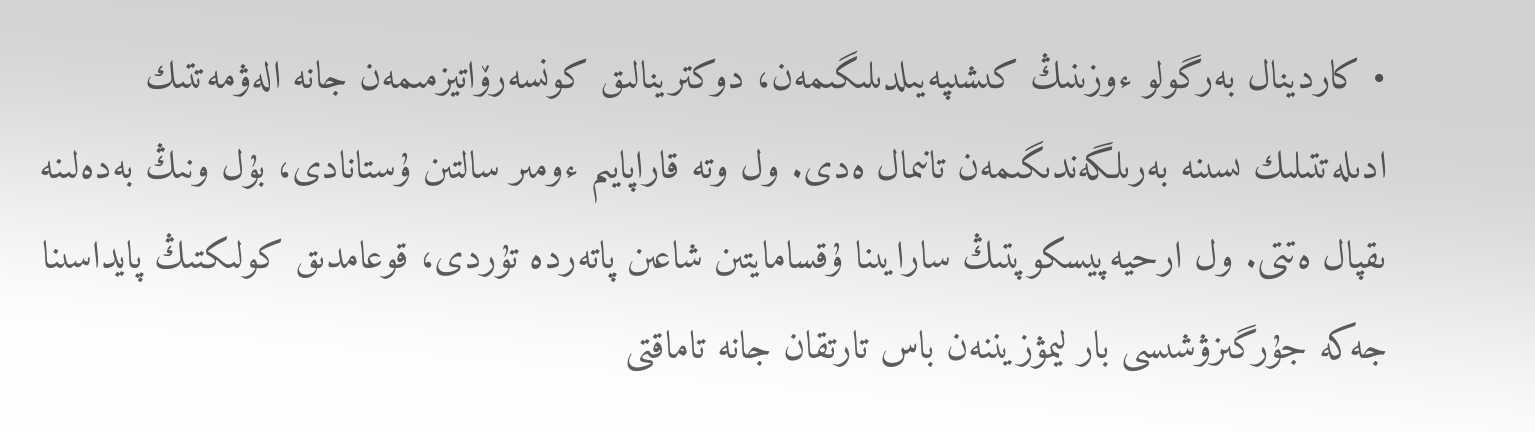• كاردينال بەرگولو ءوزىنىڭ كىشىپەيىلدىلىگىمەن، دوكترينالىق كونسەرۆاتيزمىمەن جانە الەۋمەتتىك ادىلەتتىلىك ىسىنە بەرىلگەندىگىمەن تانىمال ەدى. ول وتە قاراپايىم ءومىر سالتىن ۇستانادى، بۇل ونىڭ بەدەلىنە ىقپال ەتتى. ول ارحيەپيسكوپتىڭ سارايىنا ۇقسامايتىن شاعىن پاتەردە تۇردى، قوعامدىق كولىكتىڭ پايداسىنا جەكە جۇرگىزۋشىسى بار ليمۋزيننەن باس تارتقان جانە تاماقتى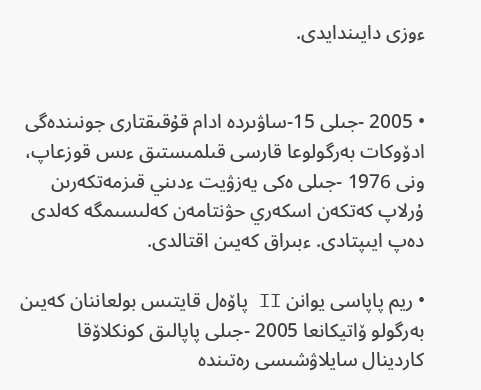ءوزى دايىندايدى.


• 2005 -جىلى 15-ساۋىردە ادام قۇقىقتارى جونىندەگى ادۆوكات بەرگولوعا قارسى قىلمىستىق ءىس قوزعاپ، ونى 1976 -جىلى ەكى يەزۋيت ءدىني قىزمەتكەرىن ۇرلاپ كەتكەن اسكەري حۋنتامەن كەلىسىمگە كەلدى دەپ ايىپتادى. ءبىراق كەيىن اقتالدى.

• ريم پاپاسى يوانن II پاۆەل قايتىس بولعاننان كەيىن بەرگولو ۆاتيكانعا 2005 -جىلى پاپالىق كونكلاۆقا كاردينال سايلاۋشىسى رەتىندە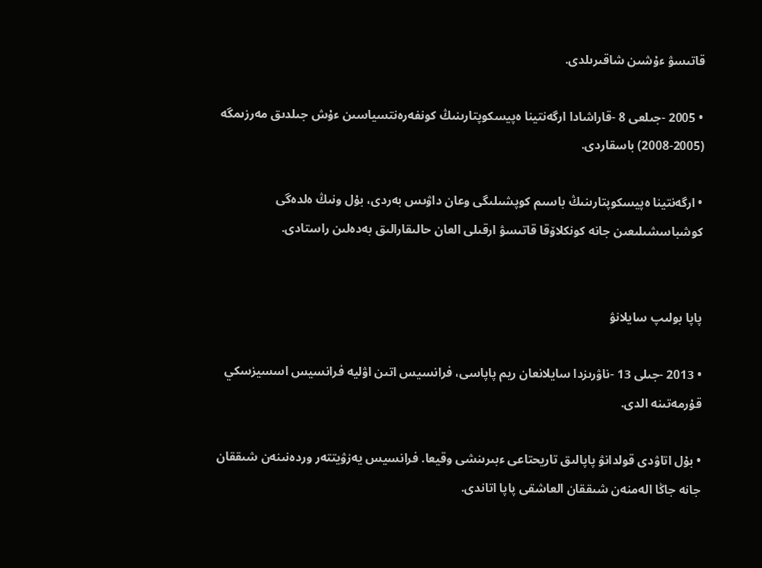قاتىسۋ ءۇشىن شاقىرىلدى.

• 2005 -جىلعى 8 -قاراشادا ارگەنتينا ەپيسكوپتارىنىڭ كونفەرەنتسياسىن ءۇش جىلدىق مەرزىمگە (2005-2008) باسقاردى.

• ارگەنتينا ەپيسكوپتارىنىڭ باسىم كوپشىلىگى وعان داۋىس بەردى، بۇل ونىڭ ەلدەگى كوشباسشىلىعىن جانە كونكلاۆقا قاتىسۋ ارقىلى العان حالىقارالىق بەدەلىن راستادى.


پاپا بولىپ سايلانۋ

• 2013 -جىلى 13 -ناۋرىزدا سايلانعان ريم پاپاسى، فرانسيس اتىن اۋليە فرانسيس اسسيزسكي قۇرمەتىنە الدى.

• بۇل اتاۋدى قولدانۋ پاپالىق تاريحتاعى ءبىرىنشى وقيعا. فرانسيس يەزۋيتتەر وردەنىنەن شىققان جانە جاڭا الەمنەن شىققان العاشقى پاپا اتاندى.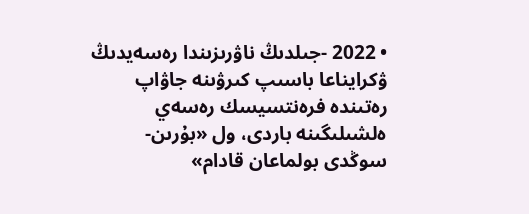• 2022 -جىلدىڭ ناۋرىزىندا رەسەيدىڭ ۋكرايناعا باسىپ كىرۋىنە جاۋاپ رەتىندە فرەنتسيسك رەسەي ەلشىلىگىنە باردى، ول «بۇرىن- سوڭدى بولماعان قادام»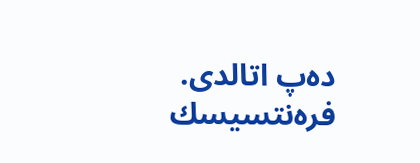دەپ اتالدى. فرەنتسيسك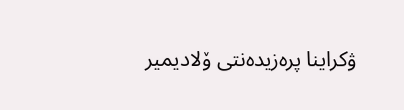ۋكراينا پرەزيدەنتى ۆلاديمير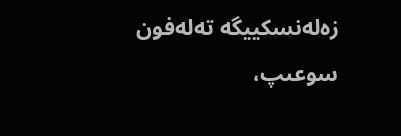زەلەنسكييگە تەلەفون سوعىپ،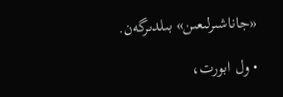«جاناشىرلىعىن» بىلدىرگەن.

• ول ابورت،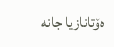ەۆتانازيا جانە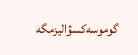گوموسەكسۋاليزمگە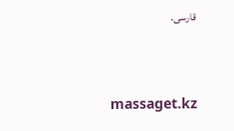قارسى.


massaget.kz